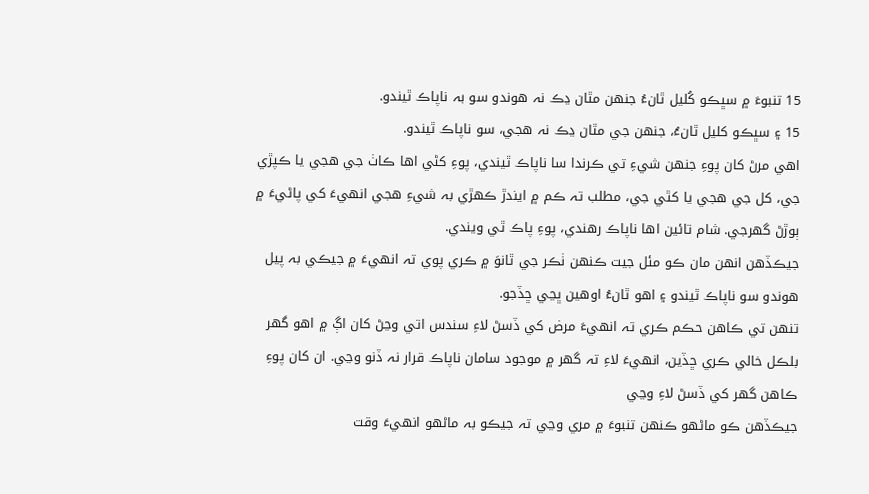15 تنبوءَ ۾ سڀڪو کُليل ٿانءُ جنهن مٿان ڍڪ نہ هوندو سو بہ ناپاڪ ٿيندو.
15 ۽ سڀڪو کليل ٿانءُ، جنهن جي مٿان ڍڪ نہ هجي، سو ناپاڪ ٿيندو.
اهي مرڻ کان پوءِ جنهن شيءِ تي ڪرندا سا ناپاڪ ٿيندي، پوءِ کڻي اها ڪاٺ جي هجي يا ڪپڙي جي، کل جي هجي يا کٿي جي، مطلب تہ ڪم ۾ ايندڙ ڪهڙي بہ شيءِ هجي انهيءَ کي پاڻيءَ ۾ ٻوڙڻ گھرجي. شام تائين اها ناپاڪ رهندي، پوءِ پاڪ ٿي ويندي.
جيڪڏهن انهن مان ڪو مئل جيت ڪنهن ٺڪر جي ٿانوَ ۾ ڪري پوي تہ انهيءَ ۾ جيڪي بہ پيل هوندو سو ناپاڪ ٿيندو ۽ اهو ٿانءُ اوهين ڀڃي ڇڏجو.
تنهن تي ڪاهن حڪم ڪري تہ انهيءَ مرض کي ڏسڻ لاءِ سندس اتي وڃڻ کان اڳ ۾ اهو گھر بلڪل خالي ڪري ڇڏين، انهيءَ لاءِ تہ گھر ۾ موجود سامان ناپاڪ قرار نہ ڏنو وڃي. ان کان پوءِ ڪاهن گھر کي ڏسڻ لاءِ وڃي
جيڪڏهن ڪو ماڻهو ڪنهن تنبوءَ ۾ مري وڃي تہ جيڪو بہ ماڻهو انهيءَ وقت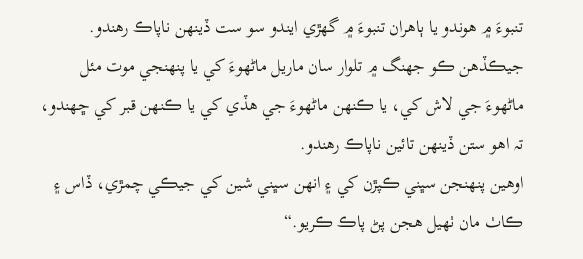تنبوءَ ۾ هوندو يا ٻاهران تنبوءَ ۾ گھڙي ايندو سو ست ڏينهن ناپاڪ رهندو.
جيڪڏهن ڪو جھنگ ۾ تلوار سان ماريل ماڻهوءَ کي يا پنهنجي موت مئل ماڻهوءَ جي لاش کي، يا ڪنهن ماڻهوءَ جي هڏي کي يا ڪنهن قبر کي ڇهندو، تہ اهو ستن ڏينهن تائين ناپاڪ رهندو.
اوهين پنهنجن سڀني ڪپڙن کي ۽ انهن سڀني شين کي جيڪي چمڙي، ڏاس ۽ ڪاٺ مان ٺهيل هجن پڻ پاڪ ڪريو.“